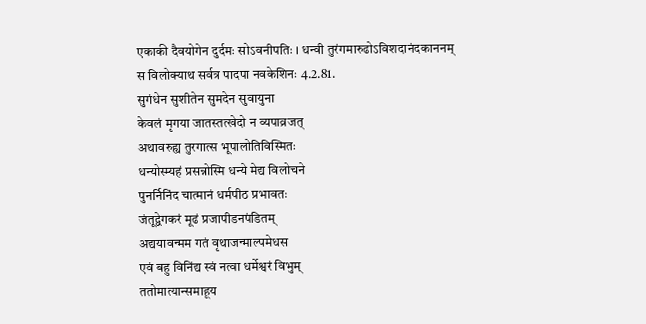एकाकी दैवयोगेन दुर्दमः सोऽवनीपतिः । धन्वी तुरंगमारुढोऽविशदानंदकाननम्
स विलोक्याथ सर्वत्र पादपा नवकेशिनः 4.2.81.
सुगंधेन सुशीतेन सुमदेन सुवायुना
केवलं मृगया जातस्तत्खेदो न व्यपाव्रजत्
अथावरुह्य तुरगात्स भूपालोतिविस्मितः
धन्योस्म्यहं प्रसन्नोस्मि धन्ये मेद्य विलोचने
पुनर्निनिंद चात्मानं धर्मपीठ प्रभावतः
जंतूद्वेगकरं मूढं प्रजापीडनपंडितम्
अद्ययावन्मम गतं वृथाजन्माल्पमेधस
एवं बहु विनिंद्य स्वं नत्वा धर्मेश्वरं विभुम्
ततोमात्यान्समाहूय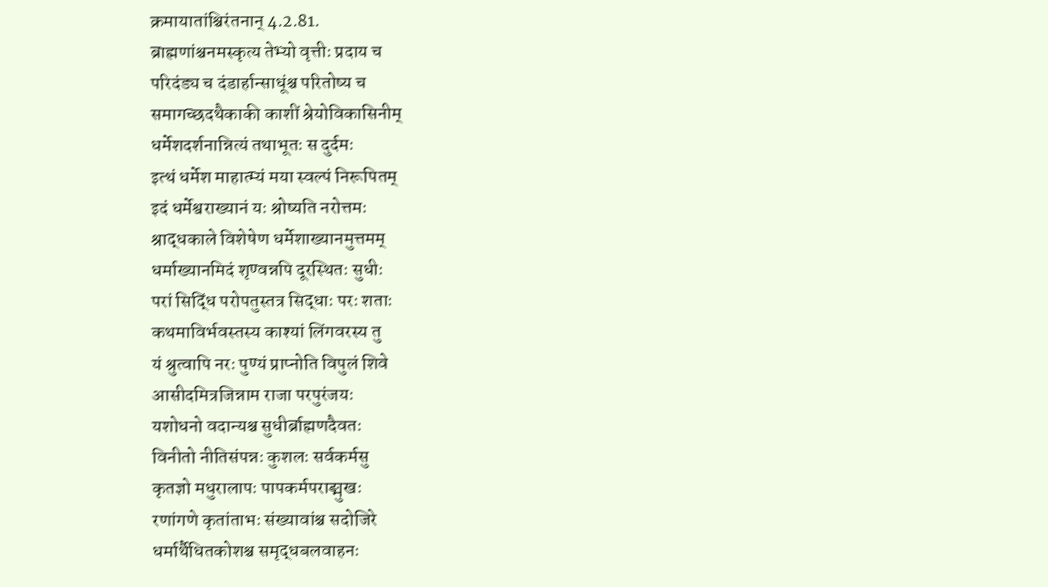क्रमायातांश्चिरंतनान् 4.2.81.
ब्राह्मणांश्चनमस्कृत्य तेभ्यो वृत्तीः प्रदाय च
परिदंड्य च दंडार्हान्साधूंश्च परितोष्य च
समागच्छदथैकाकी काशीं श्रेयोविकासिनीम्
धर्मेशदर्शनान्नित्यं तथाभूतः स दुर्दमः
इत्थं धर्मेश माहात्म्यं मया स्वल्पं निरूपितम्
इदं धर्मेश्वराख्यानं यः श्रोष्यति नरोत्तमः
श्राद्धकाले विशेषेण धर्मेशाख्यानमुत्तमम्
धर्माख्यानमिदं शृण्वन्नपि दूरस्थितः सुधीः
परां सिद्धिं परोपतुस्तत्र सिद्धाः परः शताः
कथमाविर्भवस्तस्य काश्यां लिंगवरस्य तु
यं श्रुत्वापि नरः पुण्यं प्राप्नोति विपुलं शिवे
आसीदमित्रजिन्नाम राजा परपुरंजयः
यशोधनो वदान्यश्च सुधीर्ब्राह्मणदैवतः
विनीतो नीतिसंपन्नः कुशलः सर्वकर्मसु
कृतज्ञो मधुरालापः पापकर्मपराङ्मुखः
रणांगणे कृतांताभः संख्यावांश्च सदोजिरे
धर्मार्थैधितकोशश्च समृद्धबलवाहनः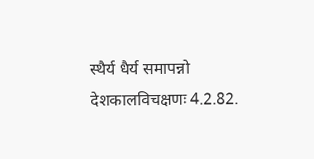स्थैर्य धैर्य समापन्नो देशकालविचक्षणः 4.2.82.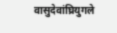वासुदेवांघ्रियुगले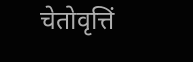चेतोवृत्तिं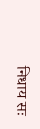निधाय सः